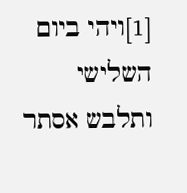[1]ויהי ביום השלישי ותלבש אסתר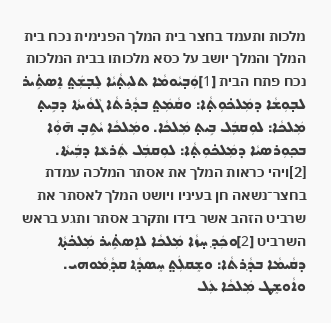מלכות ותעמד בחצר בית המלך הפנימית נכח בית המלך והמלך יושב על כסא מלכותו בבית המלכות נכח פתח הבית [1]ܘܲܒ̣ܝܵܘܡܵܐ ܬܠܝܼܬ̣ܵܝܵܐ ܠܸܒ̣ܫܲܬ̤ ܐܸܣܬܹ̇ܝܪ ܠܒ̣ܘܼܫܵܐ ܕܡܲܠܟ̇ܘܼܬ̣ܵܐ: ܘܩܵܡܲܬ̤ ܒܕ݂ܵܪܬܵܐ ܓܵܘܵܝܬܵܐ ܕܒܹܝܬ̣ ܡܲܠܟܵܐ: ܠܘܼܩܒܲܠ ܒܹܝܬ̣ ܡܲܠܟܵܐ. ܘܡܲܠܟܵܐ ܝܵܬܹܒ̣ ܗ̄ܘܼܵܐ ܒܟ݂ܘܼܪܣܝܵܐ ܕܡܲܠܟ̇ܘܼܬ̣ܵܐ: ܠܘܼܩܒܲܠ ܬܲܪܥܵܐ ܕܒܲܝܬܵܐ.
[2]ויהי כראות המלך את אסתר המלכה עמדת בחצר־נשאה חן בעיניו ויושט המלך לאסתר את שרביט הזהב אשר בידו ותקרב אסתר ותגע בראש השרביט [2]ܘܟܲܕ݂ ܚ̣ܙܵܐ ܡܲܠܟܵܐ ܠܐܸܣܬܹ̇ܝܪ ܡܲܠܟ̇ܬ̣ܵܐ ܕܩܵܝܡܵܐ ܒܕ݂ܵܪܬܵܐ: ܘܫܸܩܠܲܬ̤ ܚܸܣܕ݂ܵܐ ܩܕ݂ܵܡܵܘܗܝ. ܘܐܵܘܫܸܛ ܡܲܠܟܵܐ ܥܲܠ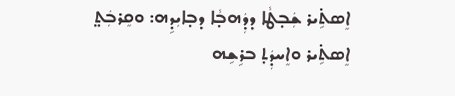ܐܸܣܬܹ̇ܝܪ ܫܲܒ̣ܛܵܐ ܕܕܲܗܒ̣ܵܐ ܕܒ̣ܐܝܼܕܹܗ: ܘܩܸܪܒܲܬ̤ ܐܸܣܬܹ̇ܝܪ ܘܐܸܚܕܲܬ̣ ܒܪܹܫܹܗ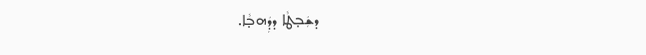ܕܫܲܒ̣ܛܵܐ ܕܕܲܗܒ̣ܵܐ.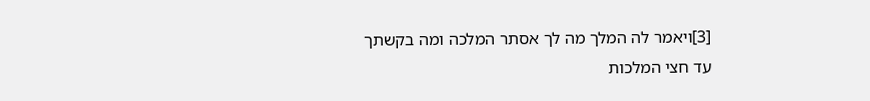[3]ויאמר לה המלך מה לך אסתר המלכה ומה בקשתך עד חצי המלכות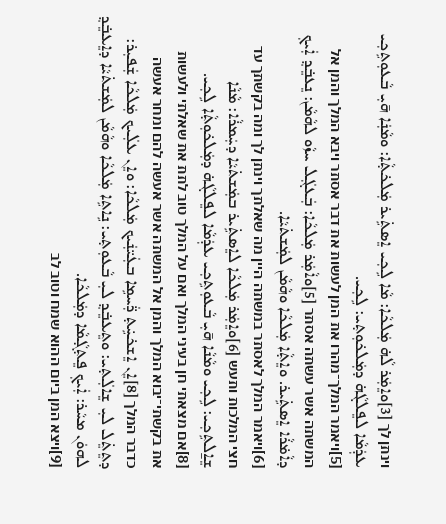וינתן לך [3]ܘܐܸܡܲܪ ܠܵܗ̇ ܡܲܠܟܵܐ: ܡܵܐ ܠܹܟ݂ܝ ܐܸܣܬܹ̇ܝܪ ܡܲܠܟ̇ܬ̣ܵܐ: ܘܡܵܢܲܐ ܗ̄ܝܼ ܒܵܥܘܼܬܹܟ݂ܝ ܥܕܲܡܵܐ ܠܦܸܠܓܵܗ̇ ܕܡܲܠܟ̇ܘܼܬ̣ܝ: ܠܹܟ݂ܝ.
[5]ויאמר המלך־מהרו את המן לעשות את דבר אסתר ויבא המלך והמן אל המשתה אשר עשתה אסתר [5]ܘܐܵܡܲܪ ܡܲܠܟܵܐ: ܒܲܥܓܲܠ ܚܙܵܘ ܠܗܵܡܵܢ: ܢܸܥܒܸ̇ܕ݂ ܐܲܝܟ݂ ܕܐܵܡ̇ܪܵܐ ܐܸܣܬܹ̇ܝܪ. ܘܐܸܬ̣ܵܐ ܡܲܠܟܵܐ ܘܗܵܡܵܢ ܠܡܲܫܬ̇ܝܵܐ.
[6]ויאמר המלך לאסתר במשתה היין מה שאלתך וינתן לך ומה בקשתך עד חצי המלכות ותעש [6]ܘܐܸܡܲܪ ܡܲܠܟܵܐ ܠܐܸܣܬܹ̇ܝܪ ܒܡܲܫܬ̇ܝܵܐ ܕܚܲܡܪܵܐ: ܡܵܢܵܐ ܫܸܐ̱ܠܬܹܟ݂ܝ: ܠܹܟ݂ܝ ܘܡܵܢܵܐ ܗ̄ܝܼ ܒܵܥܘܼܬܹܟ݂ܝ ܥܕܲܡܵܐ ܠܦܸܠܓܵܗ̇ ܕܡܲܠܟ̇ܘܼܬ̣ܵܐ ܠܹܟ݂ܝ.
[8]אם מצאתי חן בעיני המלך ואם על המלך טוב לתת את שאלתי ולעשות את בקשתי־יבוא המלך והמן אל המשתה אשר אעשה להם ומחר אעשה כדבר המלך [8]ܐܸܢ ܐܸܫܟ̇ܚܹ̇ܬ̣ ܪ̈ܲܚܡܹܐ ܒܥܲܝ̈ܢܲܝܟ ܡܲܠܟܵܐ: ܘܐܸܢ ܥܠܲܝܟ ܡܲܠܟܵܐ ܫܲܦܝܼܪ: ܕܬܸܬܸ̇ܠ ܠܝܼ ܫܸܐܠܲܬ̣ܝ: ܘܬܸܥܒܸ̇ܕ݂ ܠܝܼ ܒܵܥܘܼܬ̣ܝ: ܢܹܐܬܹܐ ܡܲܠܟܵܐ ܘܗܵܡܵܢ ܠܡܲܫܬ̇ܝܵܐ ܕܐܸܥܒܸ̇ܕ݂ ܠܗܘܿܢ ܡܚܵܪ: ܐܲܝܟ݂ ܦܸܬ̣ܓ̣ܵܡܵܐ ܕܡܲܠܟܵܐ.
[9]ויצא המן ביום ההוא שמח וטוב לב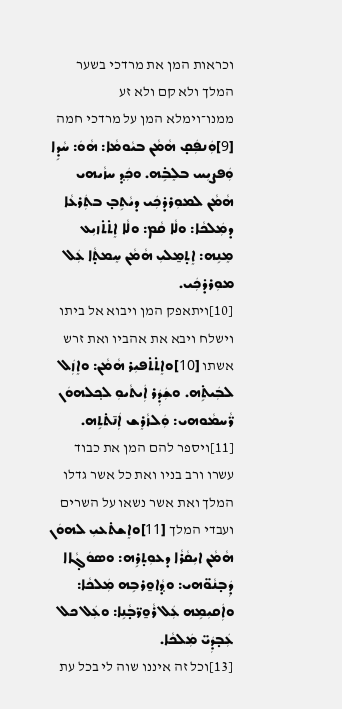וכראות המן את מרדכי בשער המלך ולא קם ולא זע ממנו־וימלא המן על מרדכי חמה [9]ܘܲܢܦܲܩ̣ ܗܵܡܵܢ ܒܝܵܘܡܵܐ: ܗܵܘܿ: ܚܵܕܹܐ ܘܲܦܨܝܼܚ ܒܠܸܒܹ̇ܗ. ܘܟܲܕ݂ ܚܙܵܝܗܝ ܗܵܡܵܢ ܠܡܘܼܪܕ̇ܟܲܝ ܕܝܵܬܹܒ̣ ܒܬܲܪܥܵܐ ܕܡܲܠܟܵܐ: ܘܠܵܐ ܩܵܡ: ܘܠܵܐ ܐܸܬ̇ܬ̇ܙܝܼܥ ܡܸܢܹܗ: ܐܸܬ̣ܡ̱ܠܝܼ ܗܵܡܵܢ ܚܸܡܬ̣ܵܐ ܥܲܠ ܡܘܼܪܕ̇ܟܲܝ.
[10]ויתאפק המן ויבוא אל ביתו וישלח ויבא את אהביו ואת זרש אשתו [10]ܘܐܸܬ̇ܬ̇ܦܝܼܪ ܗܵܡܵܢ: ܘܐܸܙܲܠ ܠܒܲܝܬܹ̇ܗ. ܘܫܲܕܲܪ ܐܲܝܬܵܝܘܼ ܠܟ݂ܠܗܘܿܢ ܪ̈ܵܚܡܵܘܗܝ: ܘܲܠܙܵܪܸܫ ܐܲܢ̄ܬ̇ܬܹܗ.
[11]ויספר להם המן את כבוד עשרו ורב בניו ואת כל אשר גדלו המלך ואת אשר נשאו על השרים ועבדי המלך [11]ܘܐܸܫܬ̇ܥܝܼ ܠܗܘܿܢ ܗܵܡܵܢ ܐܝܼܩܵܪܵܐ ܕܥܘܼܬ̣ܪܹܗ: ܘܣܘܿܓ̣ܵܐܐ ܕܲܒ̣ܢܵܘ̈ܗܝ: ܘܕ݂ܵܐܘ̱ܪܒܹܗ ܡܲܠܟܵܐ: ܘܐܲܩܝܼܡܹܗ ܥܲܠ ܪܵܘ̱ܪ̈ܒ̣ܵܢܹܐ: ܘܥܲܠ ܟܠ ܥܲܒ̣ܕܲܝ̈ ܡܲܠܟܵܐ.
[13]וכל זה איננו שוה לי בכל עת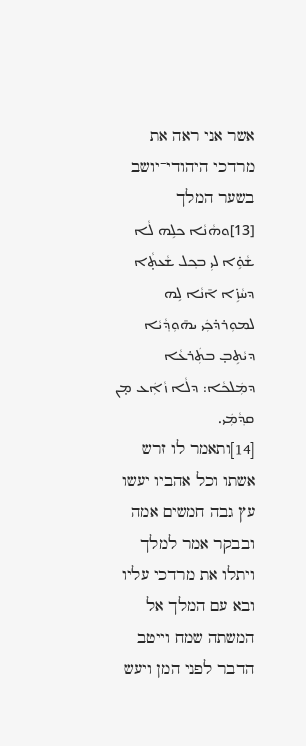אשר אני ראה את מרדכי היהודי־יושב בשער המלך [13]ܘܗܵܢܵܐ ܟܠܹܗ ܠܵܐ ܫܵܘܹ̇ܐ ܠܝܼ ܒܟ݂ܠ ܫܵܥܬ̣ܵܐ ܕܚܵܙܹ̇ܐ ܐ̄ܢܵܐ ܠܹܗ ܠܡܘܼܪܕ̇ܟܲܝ ܝܗ̄ܘܼܕ݂ܵܝܵܐ ܕܝܵܬܹܒ̣ ܒܬܲܪܥܵܐ ܕܡܲܠܟܵܐ: ܕܠܵܐ ܙܵܐܲܥ ܡ̣ܢ ܩܕ݂ܵܡܲܝ.
[14]ותאמר לו זרש אשתו וכל אהביו יעשו עץ גבה חמשים אמה ובבקר אמר למלך ויתלו את מרדכי עליו ובא עם המלך אל המשתה שמח וייטב הדבר לפני המן ויעש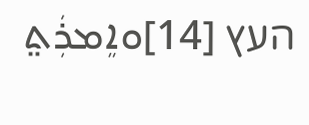העץ [14]ܘܐܸܡܪܲܬ̤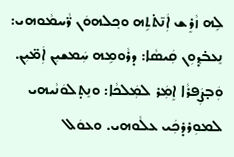ܠܹܗ ܙܵܪܸܫ ܐܲܢ̄ܬ̇ܬܹܗ ܘܟ݂ܠܗܘܿܢ ܪ̈ܵܚܡܵܘܗܝ: ܢܸܥܒ̇ܕ݂ܘܼܢ ܩܲܝܣܵܐ: ܕܪܵܘܡܹܗ ܚܲܡܫܝܼܢ ܐܲܡ̈ܝܼܢ. ܘܲܒ̣ܨܲܦܪܵܐ ܐܸܡܲܪ ܠܡܲܠܟܵܐ: ܘܢܸܬ̣ܠܘܿܢܵܝܗܝ ܠܡܘܼܪܕ̇ܟܲܝ ܥܠܵܘܗܝ. ܘܥܘܿܠ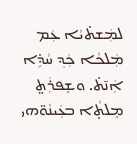ܠܡܲܫܬ̇ܝܵܐ ܥܲܡ ܡܲܠܟܵܐ ܟܲܕ݂ ܚܵܕܹ̇ܐ ܐܲܢ̄ܬ̇. ܘܫܸܦܪܲܬ̤ ܡܸܠܬ̣ܵܐ ܒܥܲܝܢܵܘ̈ܗܝ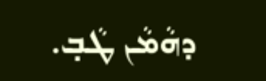ܕܗܵܡܵܢ ܛܵܒ̣.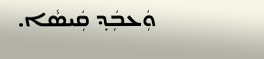ܘܲܥܒܲܕ݂ ܩܲܝܣܵܐ.